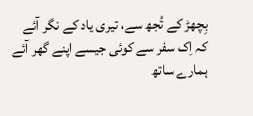بِچھڑ کے تُجھ سے، تیری یاد کے نگر آئے
کہ اِک سفر سے کوئی جیسے اپنے گھر آئے
ہمارے ساتھ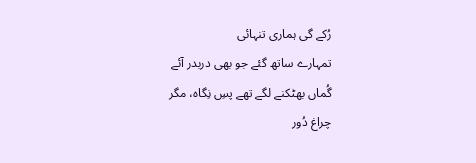رُکے گی ہماری تنہائی
تمہارے ساتھ گئے جو بھی دربدر آئے
گُماں بھٹکنے لگے تھے پسِ نِگاہ، مگر
چراغ دُور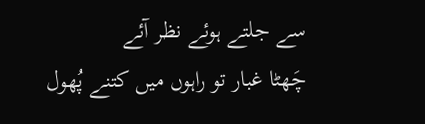سے جلتے ہوئے نظر آئے
چَھٹا غبار تو راہوں میں کتنے پُھول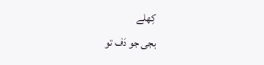کِھلے
بجی جو دَف تو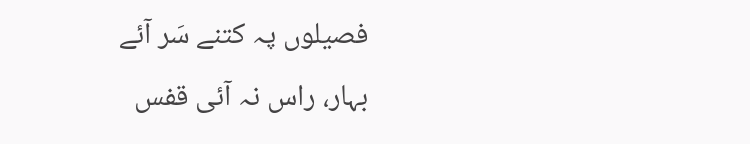فصیلوں پہ کتنے سَر آئے
بہار، راس نہ آئی قفس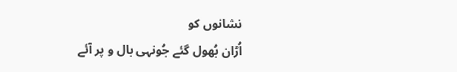نشانوں کو
اُڑان بُھول گئے جُونہی بال و پر آئے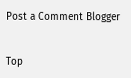Post a Comment Blogger


Top